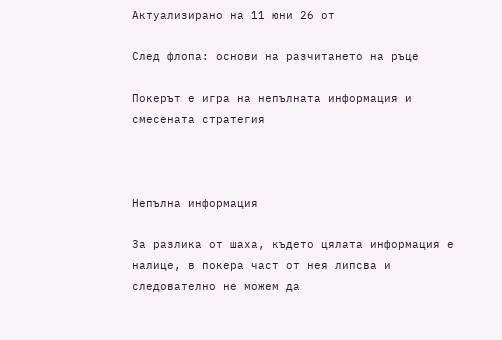Актуализирано на 11 юни 26 от

След флопа: основи на разчитането на ръце

Покерът е игра на непълната информация и смесената стратегия



Непълна информация

За разлика от шаха, където цялата информация е налице, в покера част от нея липсва и следователно не можем да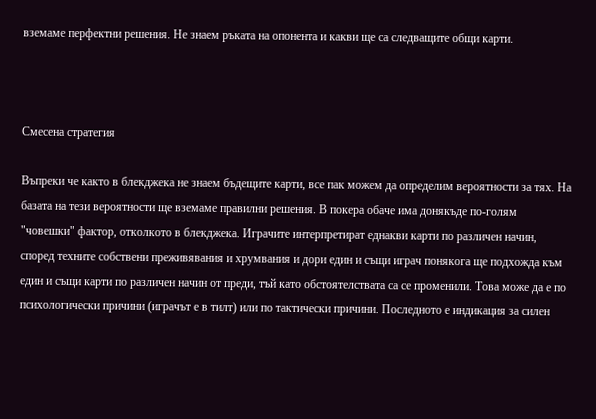вземаме перфектни решения. Не знаем ръката на опонента и какви ще са следващите общи карти.



Смесена стратегия

Въпреки че както в блекджека не знаем бъдещите карти, все пак можем да определим вероятности за тях. На базата на тези вероятности ще вземаме правилни решения. В покера обаче има донякъде по-голям "човешки" фактор, отколкото в блекджека. Играчите интерпретират еднакви карти по различен начин, според техните собствени преживявания и хрумвания и дори един и същи играч понякога ще подхожда към един и същи карти по различен начин от преди, тъй като обстоятелствата са се променили. Това може да е по психологически причини (играчът е в тилт) или по тактически причини. Последното е индикация за силен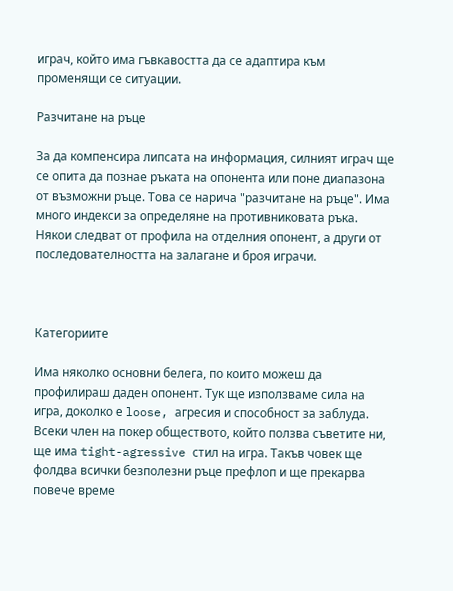играч, който има гъвкавостта да се адаптира към променящи се ситуации.

Разчитане на ръце

За да компенсира липсата на информация, силният играч ще се опита да познае ръката на опонента или поне диапазона от възможни ръце. Това се нарича "разчитане на ръце". Има много индекси за определяне на противниковата ръка. Някои следват от профила на отделния опонент, а други от последователността на залагане и броя играчи.



Категориите

Има няколко основни белега, по които можеш да профилираш даден опонент. Тук ще използваме сила на игра, доколко е loose, агресия и способност за заблуда. Всеки член на покер обществото, който ползва съветите ни, ще има tight-agressive стил на игра. Такъв човек ще фолдва всички безполезни ръце префлоп и ще прекарва повече време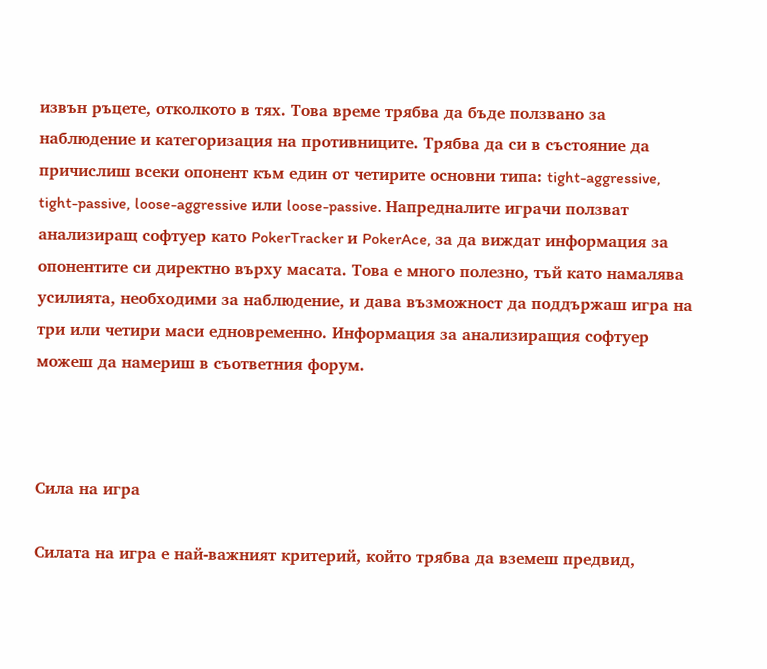извън ръцете, отколкото в тях. Това време трябва да бъде ползвано за наблюдение и категоризация на противниците. Трябва да си в състояние да причислиш всеки опонент към един от четирите основни типа: tight-aggressive, tight-passive, loose-aggressive или loose-passive. Напредналите играчи ползват анализиращ софтуер като PokerTracker и PokerAce, за да виждат информация за опонентите си директно върху масата. Това е много полезно, тъй като намалява усилията, необходими за наблюдение, и дава възможност да поддържаш игра на три или четири маси едновременно. Информация за анализиращия софтуер можеш да намериш в съответния форум.



Сила на игра

Силата на игра е най-важният критерий, който трябва да вземеш предвид,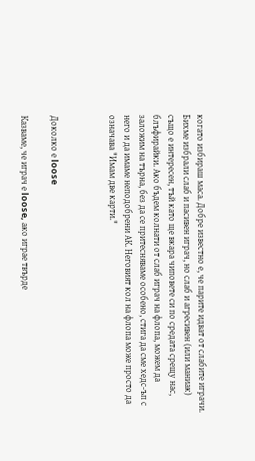когато избираш маса. Добре известно е, че парите идват от слабите играчи. Бихме избрали слаб и пасивен играч, но слаб и агресивен (или маниак) също е интересен, тъй като ще вкара чиповете си по средата срещу нас, блъфирайки. Ако бъдем колнати от слаб играч на флопа, можем да заложим на търна, без да се притесняваме особено, стига да сме хедс-ъп с него и да имаме неподобрени АК. Неговият кол на флопа може просто да означава "Имам две карти."



Доколко е loose

Казваме, че играч е loose, ако играе твърде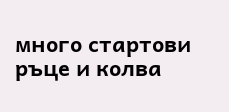много стартови ръце и колва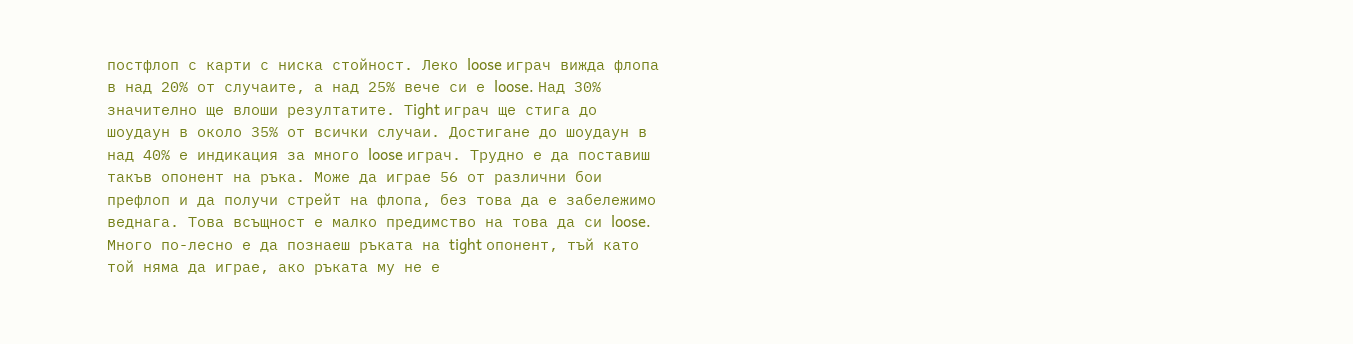постфлоп с карти с ниска стойност. Леко loose играч вижда флопа в над 20% от случаите, а над 25% вече си е loose. Над 30% значително ще влоши резултатите. Тight играч ще стига до шоудаун в около 35% от всички случаи. Достигане до шоудаун в над 40% е индикация за много loose играч. Трудно е да поставиш такъв опонент на ръка. Може да играе 56 от различни бои префлоп и да получи стрейт на флопа, без това да е забележимо веднага. Това всъщност е малко предимство на това да си loose. Много по-лесно е да познаеш ръката на tight опонент, тъй като той няма да играе, ако ръката му не е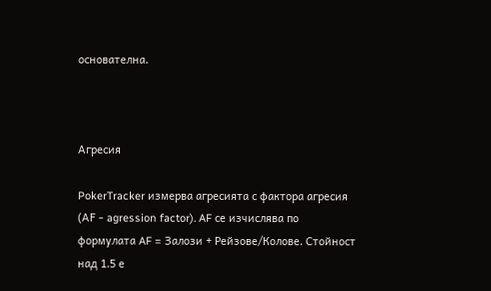основателна.



Aгресия

PokerTracker измерва агресията с фактора агресия (АF - agression factor). AF се изчислява по формулата AF = Залози + Рейзове/Колове. Стойност над 1.5 е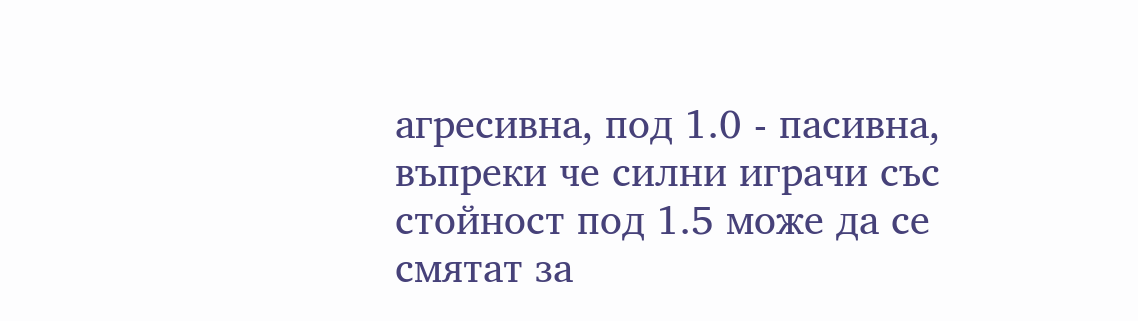агресивна, под 1.0 - пасивна, въпреки че силни играчи със стойност под 1.5 може да се смятат за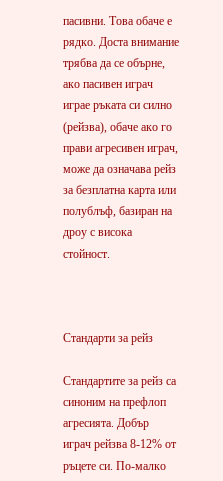пасивни. Tова обаче е рядко. Доста внимание трябва да се обърне, ако пасивен играч играе ръката си силно (рейзва), обаче ако го прави агресивен играч, може да означава рейз за безплатна карта или полублъф, базиран на дроу с висока стойност.



Стандарти за рейз

Стандартите за рейз са синоним на префлоп агресията. Добър играч рейзва 8-12% oт ръцете си. По-малко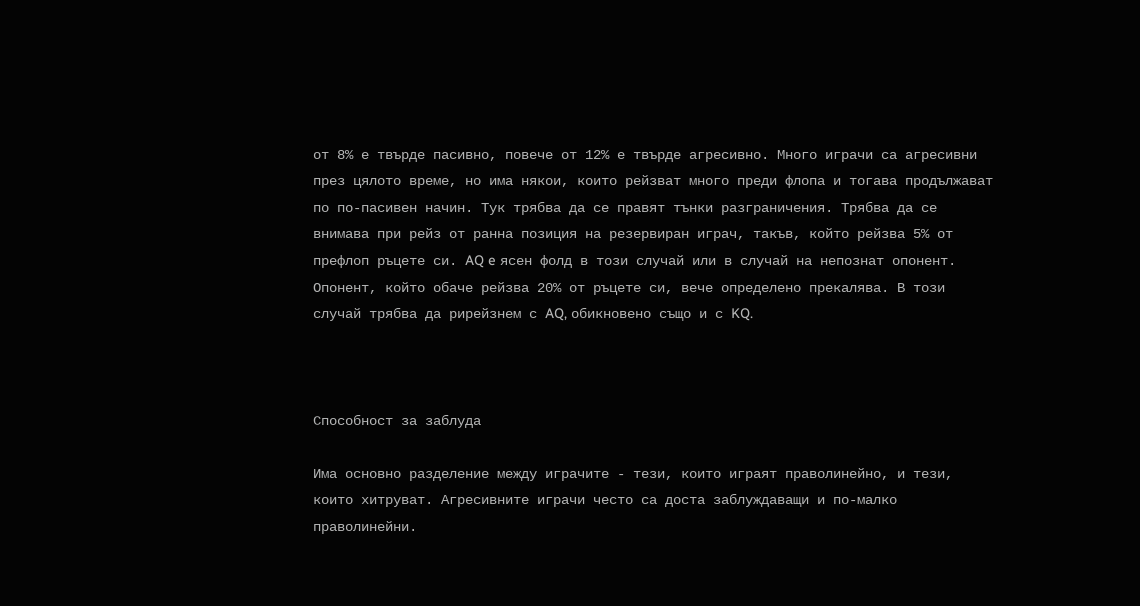от 8% е твърде пасивно, повече от 12% е твърде агресивно. Много играчи са агресивни през цялото време, но има някои, които рейзват много преди флопа и тогава продължават по по-пасивен начин. Тук трябва да се правят тънки разграничения. Трябва да се внимава при рейз от ранна позиция на резервиран играч, такъв, който рейзва 5% от префлоп ръцете си. AQ e ясен фолд в този случай или в случай на непознат опонент. Опонент, който обаче рейзва 20% от ръцете си, вече определено прекалява. В този случай трябва да рирейзнем с AQ, обикновено също и с KQ.



Способност за заблуда

Има основно разделение между играчите - тези, които играят праволинейно, и тези, които хитруват. Агресивните играчи често са доста заблуждаващи и по-малко праволинейни.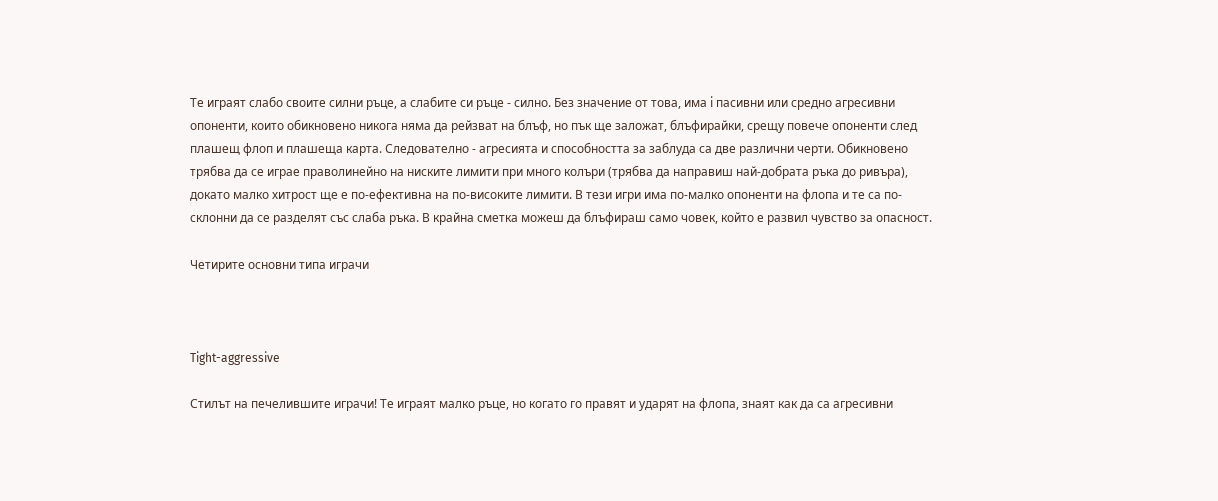Те играят слабо своите силни ръце, а слабите си ръце - силно. Без значение от това, има i пасивни или средно агресивни опоненти, които обикновено никога няма да рейзват на блъф, но пък ще заложат, блъфирайки, срещу повече опоненти след плашещ флоп и плашеща карта. Следователно - агресията и способността за заблуда са две различни черти. Обикновено трябва да се играе праволинейно на ниските лимити при много колъри (трябва да направиш най-добрата ръка до ривъра), докато малко хитрост ще е по-ефективна на по-високите лимити. В тези игри има по-малко опоненти на флопа и те са по-склонни да се разделят със слаба ръка. В крайна сметка можеш да блъфираш само човек, който е развил чувство за опасност.

Четирите основни типа играчи



Tight-aggressive

Стилът на печелившите играчи! Те играят малко ръце, но когато го правят и ударят на флопа, знаят как да са агресивни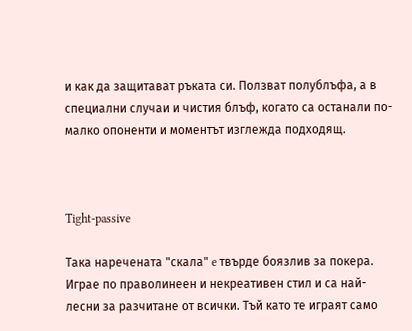и как да защитават ръката си. Ползват полублъфа, а в специални случаи и чистия блъф, когато са останали по-малко опоненти и моментът изглежда подходящ.



Tight-passive

Tака наречената "скала" e твърде боязлив за покера. Играе по праволинеен и некреативен стил и са най-лесни за разчитане от всички. Тъй като те играят само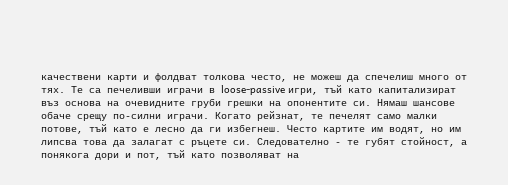качествени карти и фолдват толкова често, не можеш да спечелиш много от тях. Tе са печеливши играчи в loose-passive игри, тъй като капитализират въз основа на очевидните груби грешки на опонентите си. Нямаш шансове обаче срещу по-силни играчи. Когато рейзнат, те печелят само малки пoтове, тъй като е лесно да ги избегнеш. Често картите им водят, но им липсва това да залагат с ръцете си. Следователно - те губят стойност, а понякога дори и пот, тъй като позволяват на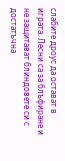слабите дроус да остават в играта. Лесни са за блъфиране и не защитават блиндовете си с достатъчнa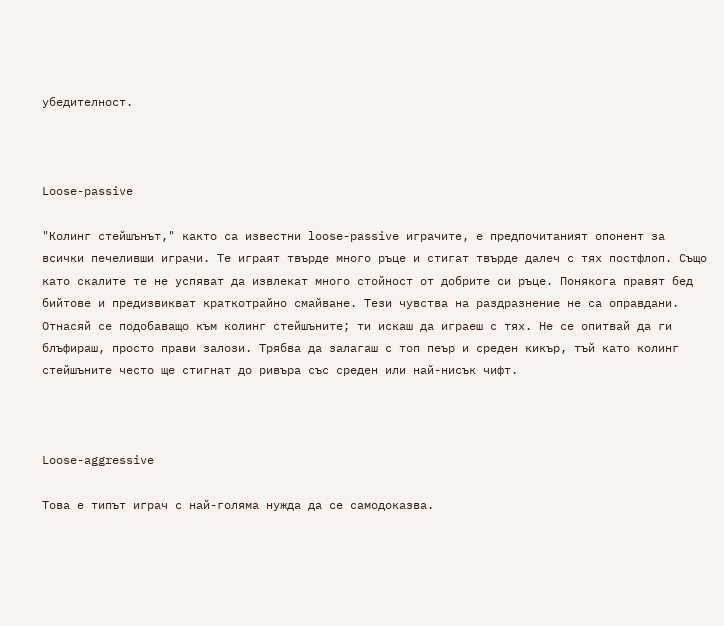убедителност.



Loose-passive

"Колинг стейшънът," както са известни loose-passive играчите, е предпочитаният опонент за всички печеливши играчи. Те играят твърде много ръце и стигат твърде далеч с тях постфлоп. Също като скалите те не успяват да извлекат много стойност от добрите си ръце. Понякога правят бед бийтове и предизвикват краткотрайно смайване. Тези чувства на раздразнение не са оправдани. Отнасяй се подобаващо към колинг стейшъните; ти искаш да играеш с тях. Не се опитвай да ги блъфираш, просто прави залози. Трябва да залагаш с топ пеър и среден кикър, тъй като колинг стейшъните често ще стигнат до ривъра със среден или най-нисък чифт.



Loose-aggressive

Tова е типът играч с най-голяма нужда да се самодоказва.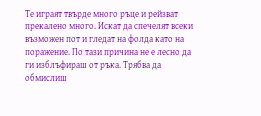Те играят твърде много ръце и рейзват прекалено много. Искат да спечелят всеки възможен пот и гледат на фолда като на поражение. По тази причина не е лесно да ги изблъфираш от ръка. Трябва да обмислиш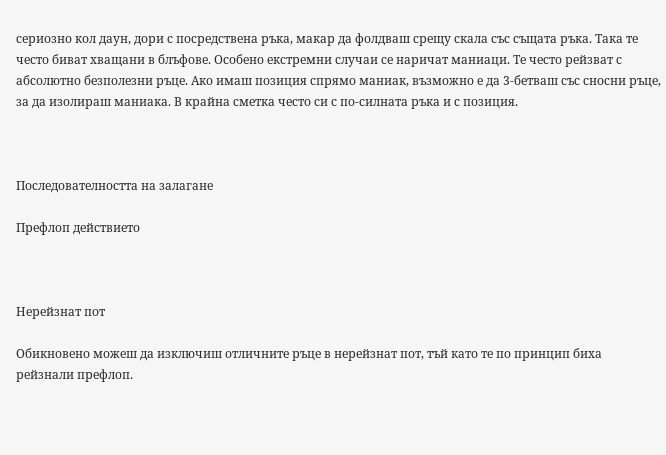сериозно кол даун, дори с посредствена ръка, макар да фолдваш срещу скала със същата ръка. Така те често биват хващани в блъфове. Особено екстремни случаи се наричат маниаци. Те често рейзват с абсолютно безполезни ръце. Ако имаш позиция спрямо маниак, възможно е да 3-бетваш със сносни ръце, за да изолираш маниака. В крайна сметка често си с по-силната ръка и с позиция.



Последователността на залагане

Префлоп действието



Нерейзнат пот

Oбикновено можеш да изключиш отличните ръце в нерейзнат пот, тъй като те по принцип биха рейзнали префлоп.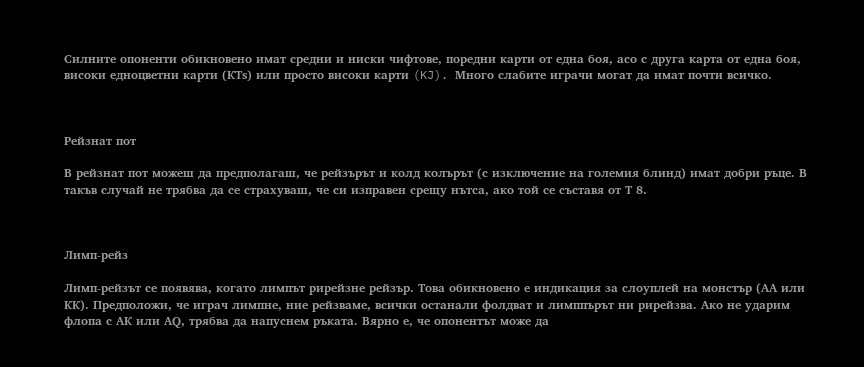Силните опоненти обикновено имат средни и ниски чифтове, поредни карти от една боя, асо с друга карта от една боя, високи едноцветни карти (КТs) или просто високи карти (KJ). Много слабите играчи могат да имат почти всичко.



Рейзнат пот

В рейзнат пот можеш да предполагаш, че рейзърът и колд колърът (с изключение на големия блинд) имат добри ръце. В такъв случай не трябва да се страхуваш, че си изправен срещу нътса, ако той се съставя от Т 8.



Лимп-рейз

Лимп-рейзът се появява, когато лимпът рирейзне рейзър. Това обикновено е индикация за слоуплей на монстър (АА или КК). Предположи, че играч лимпне, ние рейзваме, всички останали фолдват и лимппърът ни рирейзва. Ако не ударим флопа с АК или АQ, трябва да напуснем ръката. Вярно е, че опонентът може да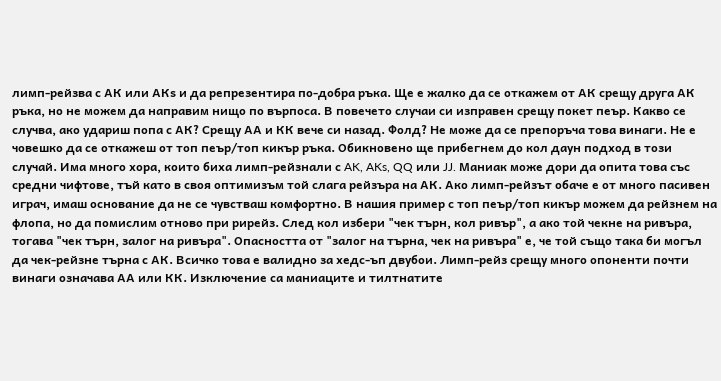лимп-рейзва с АК или АКs и да репрезентира по-добра ръка. Ще е жалко да се откажем от АК срещу друга АК ръка, но не можем да направим нищо по върпоса. В повечето случаи си изправен срещу покет пеър. Какво се случва, ако удариш попа с АК? Срещу АА и КК вече си назад. Фолд? Не може да се препоръча това винаги. Не е човешко да се откажеш от топ пеър/топ кикър ръка. Обикновено ще прибегнем до кол даун подход в този случай. Има много хора, които биха лимп-рейзнали с AK, AKs, QQ или JJ. Маниак може дори да опита това със средни чифтове, тъй като в своя оптимизъм той слага рейзъра на АК. Ако лимп-рейзът обаче е от много пасивен играч, имаш основание да не се чувстваш комфортно. В нашия пример с топ пеър/топ кикър можем да рейзнем на флопа, но да помислим отново при рирейз. След кол избери "чек търн, кол ривър", а ако той чекне на ривъра, тогава "чек търн, залог на ривъра". Опасността от "залог на търна, чек на ривъра" е, че той също така би могъл да чек-рейзне търна с АК. Всичко това е валидно за хедс-ъп двубои. Лимп-рейз срещу много опоненти почти винаги означава АА или КК. Изключение са маниаците и тилтнатите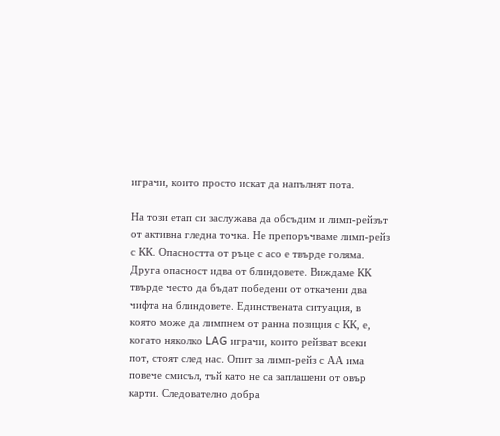играчи, които просто искат да напълнят пота.

На този етап си заслужава да обсъдим и лимп-рейзът от активна гледна точка. Не препоръчваме лимп-рейз с КК. Опасността от ръце с асо е твърде голяма. Друга опасност идва от блиндовете. Виждаме КК твърде често да бъдат победени от откачени два чифта на блиндовете. Единствената ситуация, в която може да лимпнем от ранна позиция с КК, е, когато няколко LAG играчи, които рейзват всеки пот, стоят след нас. Опит за лимп-рейз с АА има повече смисъл, тъй като не са заплашени от овър карти. Следователно добра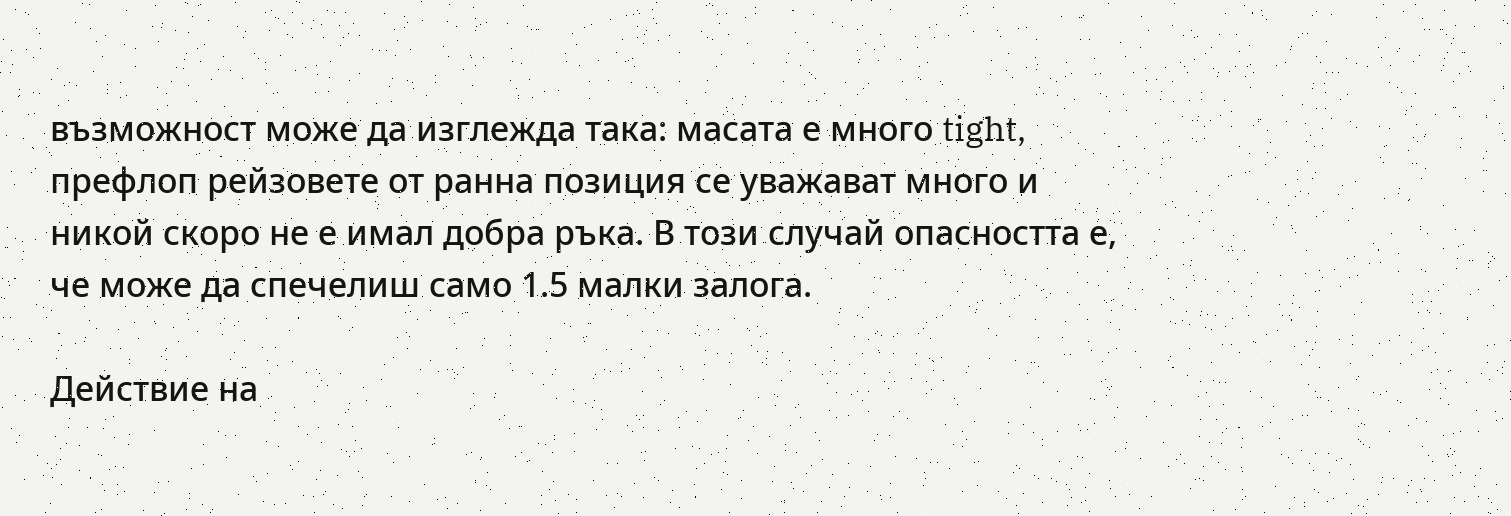възможност може да изглежда така: масата е много tight, префлоп рейзовете от ранна позиция се уважават много и никой скоро не е имал добра ръка. В този случай опасността е, че може да спечелиш само 1.5 малки залога.

Действие на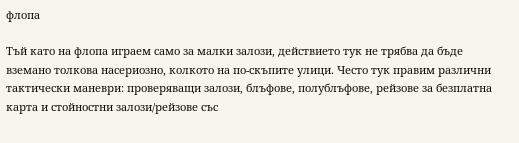флопа

Тъй като на флопа играем само за малки залози, действието тук не трябва да бъде вземано толкова насериозно, колкото на по-скъпите улици. Често тук правим различни тактически маневри: проверяващи залози, блъфове, полублъфове, рейзове за безплатна карта и стойностни залози/рейзове със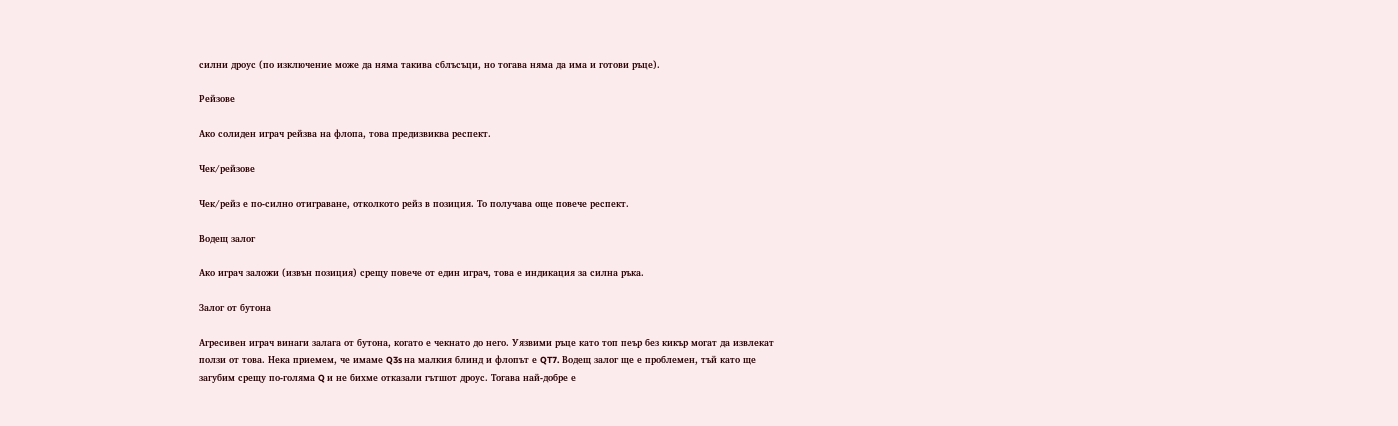силни дроус (по изключение може да няма такива сблъсъци, но тогава няма да има и готови ръце).

Рейзове

Ако солиден играч рейзва на флопа, това предизвиква респект.

Чек/рейзове

Чек/рейз е по-силно отиграване, отколкото рейз в позиция. То получава още повече респект.

Водещ залог

Ако играч заложи (извън позиция) срещу повече от един играч, това е индикация за силна ръка.

Залог от бутона

Aгресивен играч винаги залага от бутона, когато е чекнато до него. Уязвими ръце като топ пеър без кикър могат да извлекат ползи от това. Нека приемем, че имаме Q3s на малкия блинд и флопът е QT7. Водещ залог ще е проблемен, тъй като ще загубим срещу по-голяма Q и не бихме отказали гътшот дроус. Тогава най-добре е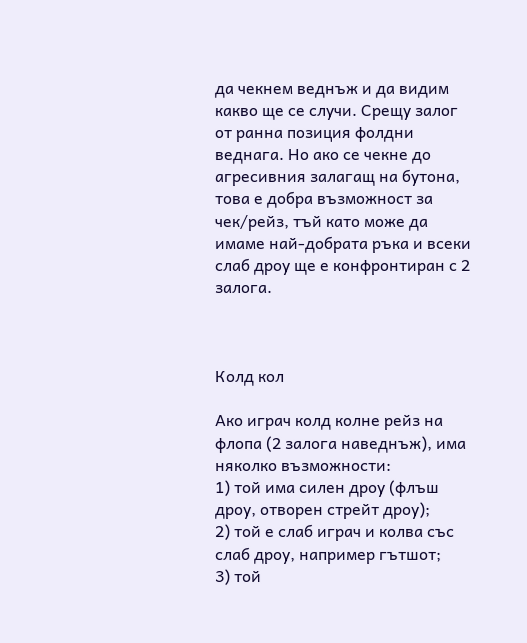да чекнем веднъж и да видим какво ще се случи. Срещу залог от ранна позиция фолдни веднага. Но ако се чекне до агресивния залагащ на бутона, това е добра възможност за чек/рейз, тъй като може да имаме най-добрата ръка и всеки слаб дроу ще е конфронтиран с 2 залога.



Колд кол

Ако играч колд колне рейз на флопа (2 залога наведнъж), има няколко възможности:
1) той има силен дроу (флъш дроу, отворен стрейт дроу);
2) той е слаб играч и колва със слаб дроу, например гътшот;
3) той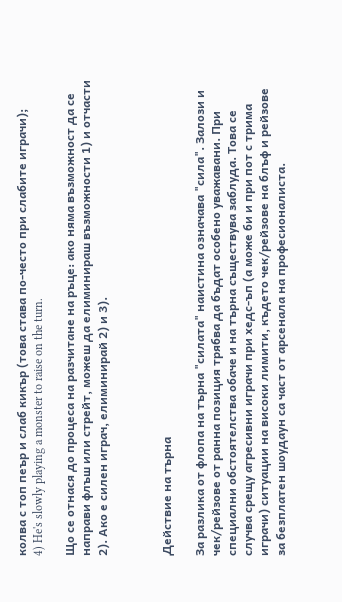колва с топ пеър и слаб кикър (това става по-често при слабите играчи);
4) He's slowly playing a monster to raise on the turn.

Що се отнася до процеса на разчитане на ръце: ако няма възможност да се направи флъш или стрейт, можеш да елиминираш възможности 1) и отчасти 2). Ако е силен играч, елиминирай 2) и 3).



Действие на търна

За разлика от флопа на търна "силата" наистина означава "сила". Залози и чек/рейзове от ранна позиция трябва да бъдат особено уважавани. При специални обстоятелства обаче и на търна съществува заблуда. Това се случва срещу агресивни играчи при хедс-ъп (а може би и при пот с трима играчи) ситуации на високи лимити, където чек/рейзове на блъф и рейзове за безплатен шоудаун са част от арсенала на професионалиста.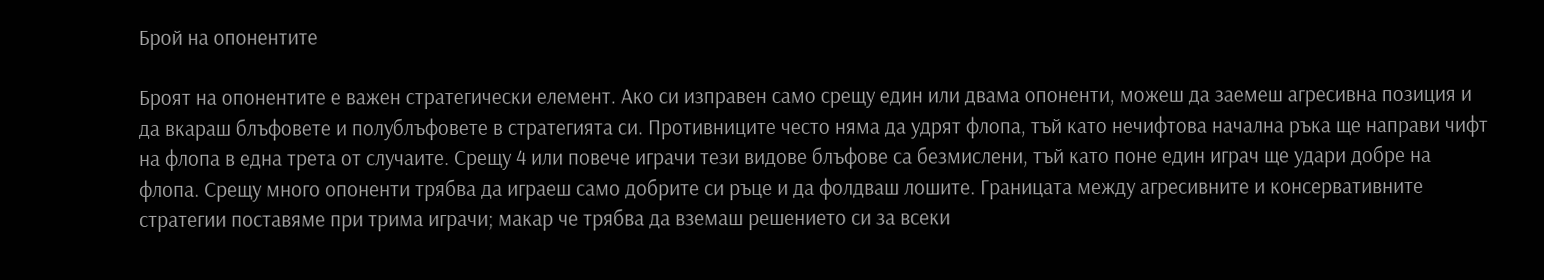Брой на опонентите

Броят на опонентите е важен стратегически елемент. Ако си изправен само срещу един или двама опоненти, можеш да заемеш агресивна позиция и да вкараш блъфовете и полублъфовете в стратегията си. Противниците често няма да удрят флопа, тъй като нечифтова начална ръка ще направи чифт на флопа в една трета от случаите. Срещу 4 или повече играчи тези видове блъфове са безмислени, тъй като поне един играч ще удари добре на флопа. Срещу много опоненти трябва да играеш само добрите си ръце и да фолдваш лошите. Границата между агресивните и консервативните стратегии поставяме при трима играчи; макар че трябва да вземаш решението си за всеки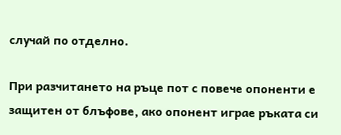случай по отделно.

При разчитането на ръце пот с повече опоненти е защитен от блъфове, ако опонент играе ръката си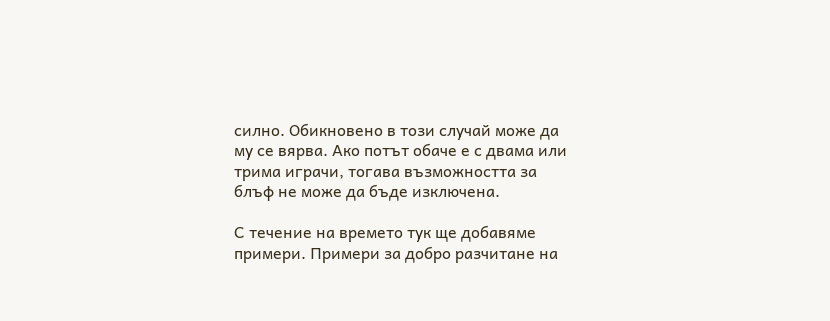силно. Обикновено в този случай може да му се вярва. Ако потът обаче е с двама или трима играчи, тогава възможността за блъф не може да бъде изключена.

С течение на времето тук ще добавяме примери. Примери за добро разчитане на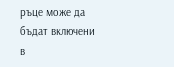ръце може да бъдат включени в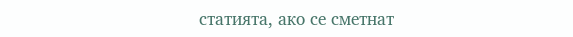статията, ако се сметнат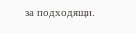за подходящи.